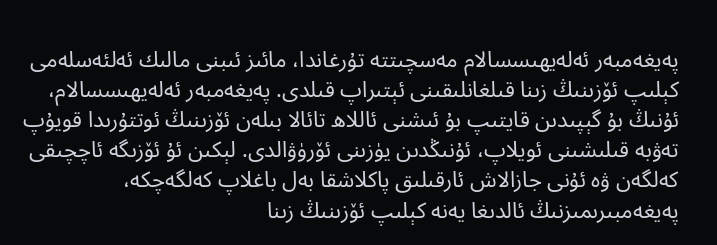پەيغەمبەر ئەلەيھىسسالام مەسچىتتە تۇرغاندا، مائىز ئىبنى مالىك ئەلئەسلەمى كېلىپ ئۆزىنىڭ زىنا قىلغانلىقىنى ئېتىراپ قىلدى. پەيغەمبەر ئەلەيھىسسالام، ئۇنىڭ بۇ گېپىدىن قايتىپ بۇ ئىشنى ئاللاھ تائالا بىلەن ئۆزىنىڭ ئوتتۇرىدا قويۇپ تەۋبە قىلىشىنى ئويلاپ، ئۇنىڭدىن يۈزىنى ئۆرۈۋالدى. لېكىن ئۇ ئۆزىگە ئاچچىقى كەلگەن ۋە ئۇنى جازالاش ئارقىلىق پاكلاشقا بەل باغلاپ كەلگەچكە، پەيغەمبىرىمىزنىڭ ئالدىغا يەنە كېلىپ ئۆزىنىڭ زىنا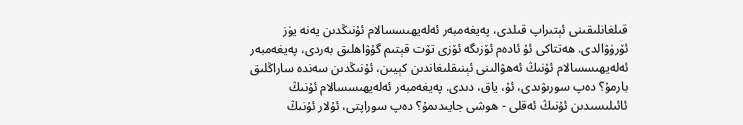قىلغانلىقىنى ئېتىراپ قىلدى، پەيغەمبەر ئەلەيھىسسالام ئۇنىڭدىن يەنە يۈز ئۆرۈۋالدى. ھەتتاكى ئۇ ئادەم ئۆزىگە ئۆزى تۆت قېتىم گۇۋاھلىق بەردى، پەيغەمبەر ئەلەيھىسسالام ئۇنىڭ ئەھۋالىنى ئېنىقلىغاندىن كېيىن، ئۇنىڭدىن سەندە ساراڭلىق بارمۇ؟ دەپ سورىۋىدى، ئۇ، ياق، دىدى. پەيغەمبەر ئەلەيھىسسالام ئۇنىڭ ئائىلىسىدىن ئۇنىڭ ئەقلى - ھوشى جايىدىمۇ؟ دەپ سوراپتى، ئۇلار ئۇنىڭ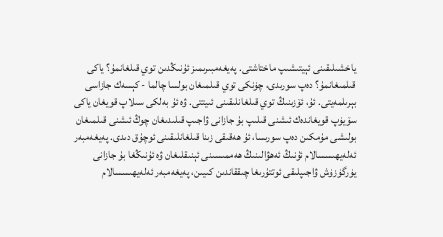ياخشىلىقىنى ئېيتىشىپ ماختاشتى. پەيغەمبىرىمىز ئۇنىڭدىن توي قىلغانمۇ؟ ياكى قىلمىغانمۇ؟ دەپ سورىدى، چۈنكى توي قىلمىغان بولسا چالما - كېسەك جازاسى بېرىلمەيتى. ئۇ، ئۆزىنىڭ توي قىلغانلىقىنى ئىيتتى. ۋە ئۇ بەلكى سىلاپ قويغان ياكى سۆيۈپ قويغاندەك ئىشنى قىلىپ بۇ جازانى ۋاجىپ قىلىدىغان چوڭ ئىشنى قىلمىغان بولىشى مۇمكىن دەپ سورىسا، ئۇ ھەقىقى زىنا قىلغانلىقىنى ئوچۇق دىدى. پەيغەمبەر ئەلەيھىسسالام ئۇنىڭ ئەھۋالىنىڭ ھەممىسىنى ئېنىقلىغان ۋە ئۇنىڭغا بۇ جازانى يۈرگۈزۈش ۋاجىپلىقى ئوتتۇرىغا چىققاندىن كىيىن، پەيغەمبەر ئەلەيھىسسالام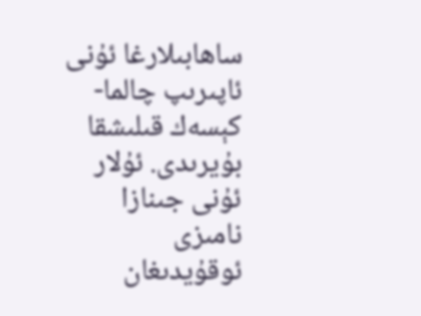ساھابىلارغا ئۇنى ئاپىرىپ چالما- كېسەك قىلىشقا بۇيرىدى. ئۇلار ئۇنى جىنازا نامىزى ئوقۇيدىغان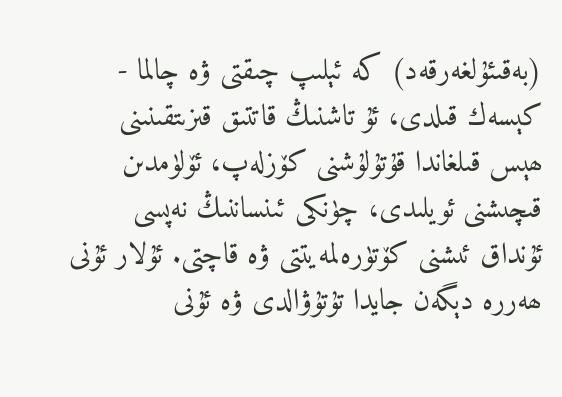(بەقىئۇلغەرقەد) كە ئېلىپ چىقتى ۋە چالما - كېسەك قىلدى، ئۇ تاشنىڭ قاتتىق قىزىتقىنىنى ھېس قىلغاندا قۇتۇلۇشنى كۆزلەپ، ئۆلۈمدىن قىچىشنى ئويلىدى، چۈنكى ئىنساننىڭ نەپسى ئۇنداق ئىشنى كۆتۈرەلمەيتتى ۋە قاچتى. ئۇلار ئۇنى ھەررە دېگەن جايدا تۇتۇۋالدى ۋە ئۇنى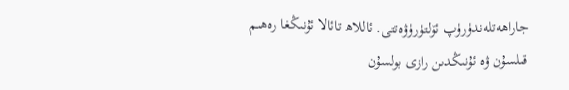جاراھەتلەندۈرۈپ ئۆلتۈرۈۋەتتى. ئاللاھ تائالا ئۇنىڭغا رەھىم قىلسۇن ۋە ئۇنىڭدىن رازى بولسۇن